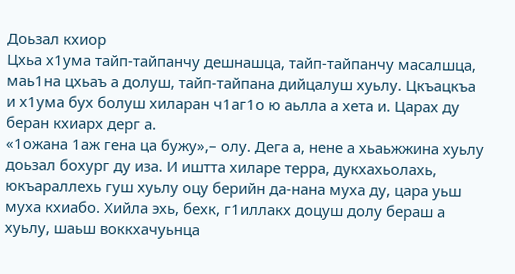Доьзал кхиор
Цхьа х1ума тайп-тайпанчу дешнашца, тайп-тайпанчу масалшца, маь1на цхьаъ а долуш, тайп-тайпана дийцалуш хуьлу. Цкъацкъа и х1ума бух болуш хиларан ч1аг1о ю аьлла а хета и. Царах ду беран кхиарх дерг а.
«1ожана 1аж гена ца бужу»,– олу. Дега а, нене а хьаьжжина хуьлу доьзал бохург ду иза. И иштта хиларе терра, дукхахьолахь, юкъараллехь гуш хуьлу оцу берийн да-нана муха ду, цара уьш муха кхиабо. Хийла эхь, бехк, г1иллакх доцуш долу бераш а хуьлу, шаьш воккхачуьнца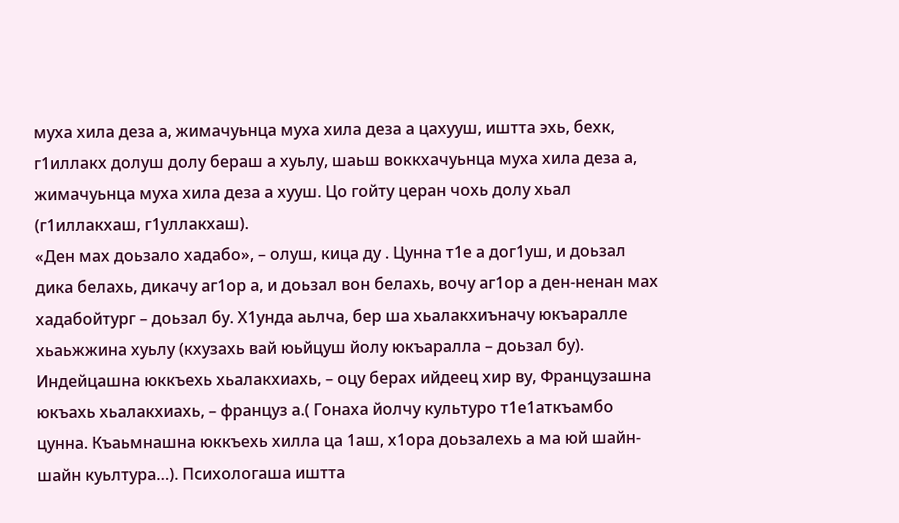муха хила деза а, жимачуьнца муха хила деза а цахууш, иштта эхь, бехк, г1иллакх долуш долу бераш а хуьлу, шаьш воккхачуьнца муха хила деза а, жимачуьнца муха хила деза а хууш. Цо гойту церан чохь долу хьал (г1иллакхаш, г1уллакхаш).
«Ден мах доьзало хадабо», – олуш, кица ду . Цунна т1е а дог1уш, и доьзал дика белахь, дикачу аг1ор а, и доьзал вон белахь, вочу аг1ор а ден-ненан мах хадабойтург – доьзал бу. Х1унда аьлча, бер ша хьалакхиъначу юкъаралле хьаьжжина хуьлу (кхузахь вай юьйцуш йолу юкъаралла – доьзал бу).
Индейцашна юккъехь хьалакхиахь, – оцу берах ийдеец хир ву, Французашна юкъахь хьалакхиахь, – француз а.( Гонаха йолчу культуро т1е1аткъамбо цунна. Къаьмнашна юккъехь хилла ца 1аш, х1ора доьзалехь а ма юй шайн-шайн куьлтура…). Психологаша иштта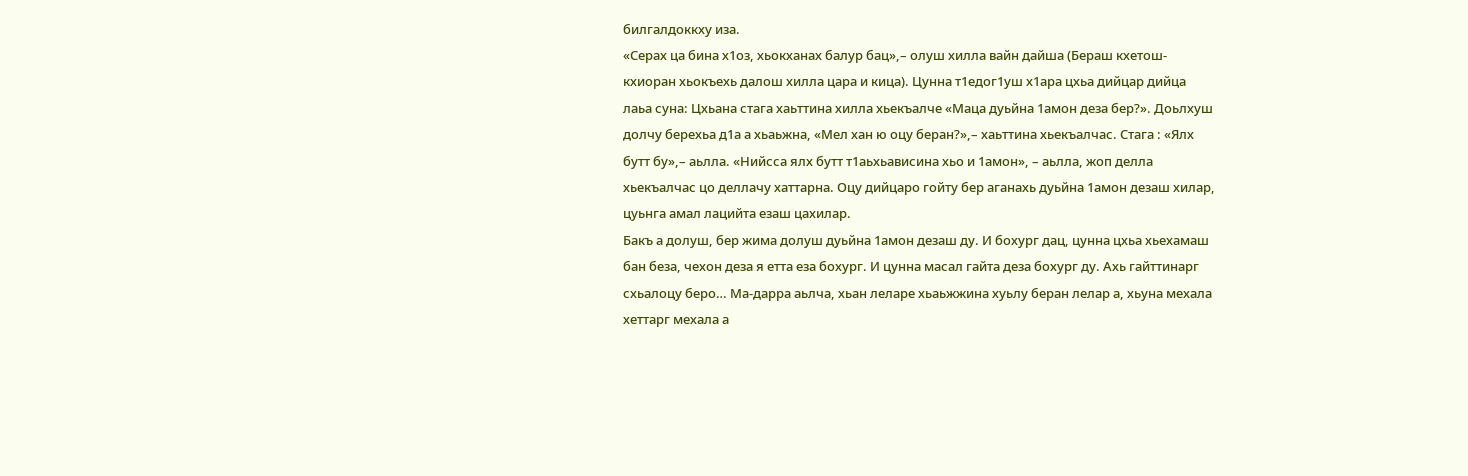билгалдоккху иза.
«Серах ца бина х1оз, хьокханах балур бац»,– олуш хилла вайн дайша (Бераш кхетош-кхиоран хьокъехь далош хилла цара и кица). Цунна т1едог1уш х1ара цхьа дийцар дийца лаьа суна: Цхьана стага хаьттина хилла хьекъалче «Маца дуьйна 1амон деза бер?». Доьлхуш долчу берехьа д1а а хьаьжна, «Мел хан ю оцу беран?»,– хаьттина хьекъалчас. Стага : «Ялх бутт бу»,– аьлла. «Нийсса ялх бутт т1аьхьависина хьо и 1амон», – аьлла, жоп делла хьекъалчас цо деллачу хаттарна. Оцу дийцаро гойту бер аганахь дуьйна 1амон дезаш хилар, цуьнга амал лацийта езаш цахилар.
Бакъ а долуш, бер жима долуш дуьйна 1амон дезаш ду. И бохург дац, цунна цхьа хьехамаш бан беза, чехон деза я етта еза бохург. И цунна масал гайта деза бохург ду. Ахь гайттинарг схьалоцу беро… Ма-дарра аьлча, хьан леларе хьаьжжина хуьлу беран лелар а, хьуна мехала хеттарг мехала а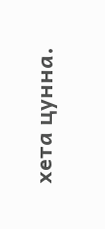хета цунна.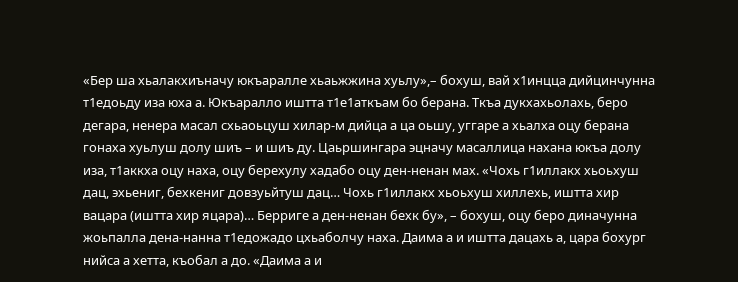«Бер ша хьалакхиъначу юкъаралле хьаьжжина хуьлу»,– бохуш, вай х1инцца дийцинчунна т1едоьду иза юха а. Юкъаралло иштта т1е1аткъам бо берана. Ткъа дукхахьолахь, беро дегара, ненера масал схьаоьцуш хилар-м дийца а ца оьшу, уггаре а хьалха оцу берана гонаха хуьлуш долу шиъ – и шиъ ду. Цаьршингара эцначу масаллица нахана юкъа долу иза, т1аккха оцу наха, оцу берехулу хадабо оцу ден-ненан мах. «Чохь г1иллакх хьоьхуш дац, эхьениг, бехкениг довзуьйтуш дац… Чохь г1иллакх хьоьхуш хиллехь, иштта хир вацара (иштта хир яцара)… Берриге а ден-ненан бехк бу», – бохуш, оцу беро диначунна жоьпалла дена-нанна т1едожадо цхьаболчу наха. Даима а и иштта дацахь а, цара бохург нийса а хетта, къобал а до. «Даима а и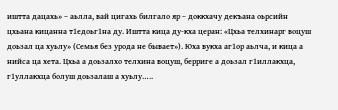иштта дацахь» – аьлла, вай цигахь билгало яр – доккхачу декъана оьрсийн цхьана кицанна т1едоьг1на ду. Иштта кица ду-кха церан: «Цхьа телхинарг воцуш доьзал ца хуьлу» (Семья без урода не бывает»). Юха вукха аг1ор аьлча, и кица а нийса ца хета. Цхьа а доьзалхо телхина воцуш, берриге а доьзал г1иллакхца, г1уллакхца болуш доьзалаш а хуьлу…..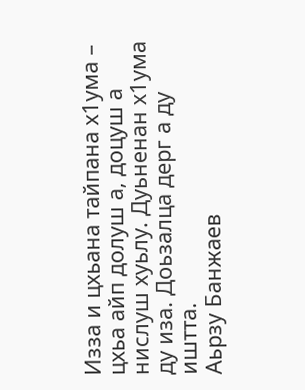Изза и цхьана тайпана х1ума – цхьа айп долуш а, доцуш а нислуш хуьлу. Дуьненан х1ума ду иза. Доьзалца дерг а ду иштта.
Аьрзу Банжаев